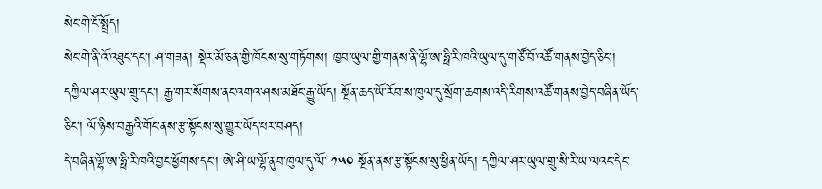སེང་གེ་ངོ་སྤྲོད།
སེང་གེ་ནི་འོ་འཐུང་དང་། ཤ་གཟན། སྡེར་མོ་ཅན་གྱི་ཁོངས་སུ་གཏོགས། ཁྱབ་ཡུལ་གྱི་གནས་ནི་ལྷོ་ཨ་ཧྥི་རི་ཁའི་ཡུལ་དུ་གཙོ་བོ་འཚོ་གནས་བྱེད་ཅིང་། དཀྱིལ་ཤར་ཡུལ་གྲུ་དང་། རྒྱ་གར་སོགས་ནང་འགའ་ཤས་མཐོང་རྒྱུ་ཡོད། སྔོན་ཆད་ཡོ་རོབ་ས་ཁུལ་དུ་སྲོག་ཆགས་འདི་རིགས་འཚོ་གནས་བྱེད་བཞིན་ཡོད་ཅིང་། ལོ་ཉིས་བརྒྱའི་གོང་ནས་རྩ་སྟོངས་སུ་གྱུར་ཡོད་པར་བཤད།
དེ་བཞིན་ལྷོ་ཨ་ཧྥི་རི་ཁའི་བྱང་ཕྱོགས་དང་། ཨེ་ཤི་ཡ་ལྷོ་ནུབ་ཁུལ་དུ་ལོ་ ༡༥༠ སྔོན་ནས་རྩ་སྟོངས་སུ་ཕྱིན་ཡོད། དཀྱིལ་ཤར་ཡུལ་གྲུ་སི་རི་ཡ་ལའང་དེང་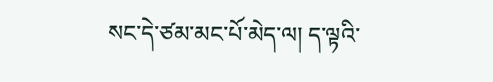སང་དེ་ཙམ་མང་པོ་མེད་ལ། ད་ལྟའི་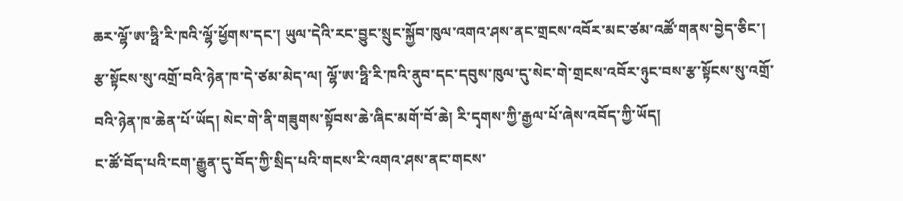ཆར་ལྷོ་ཨ་ཧྥི་རི་ཁའི་ལྷོ་ཕྱོགས་དང་། ཡུལ་དེའི་རང་བྱུང་སྲུང་སྐྱོབ་ཁུལ་འགའ་ཤས་ནང་གྲངས་འབོར་མང་ཙམ་འཚོ་གནས་བྱེད་ཅིང་། རྩ་སྟོངས་སུ་འགྲོ་བའི་ཉེན་ཁ་དེ་ཙམ་མེད་ལ། ལྷོ་ཨ་ཧྥི་རི་ཁའི་ནུབ་དང་དབུས་ཁུལ་དུ་སེང་གེ་གྲངས་འབོར་ཉུང་བས་རྩ་སྟོངས་སུ་འགྲོ་བའི་ཉེན་ཁ་ཆེན་པོ་ཡོད། སེང་གེ་ནི་གཟུགས་སྟོབས་ཆེ་ཞིང་མགོ་བོ་ཆེ། རི་དྭགས་ཀྱི་རྒྱལ་པོ་ཞེས་འབོད་ཀྱི་ཡོད།
ང་ཚོ་བོད་པའི་ངག་རྒྱུན་དུ་བོད་ཀྱི་སྲིད་པའི་གངས་རི་འགའ་ཤས་ནང་གངས་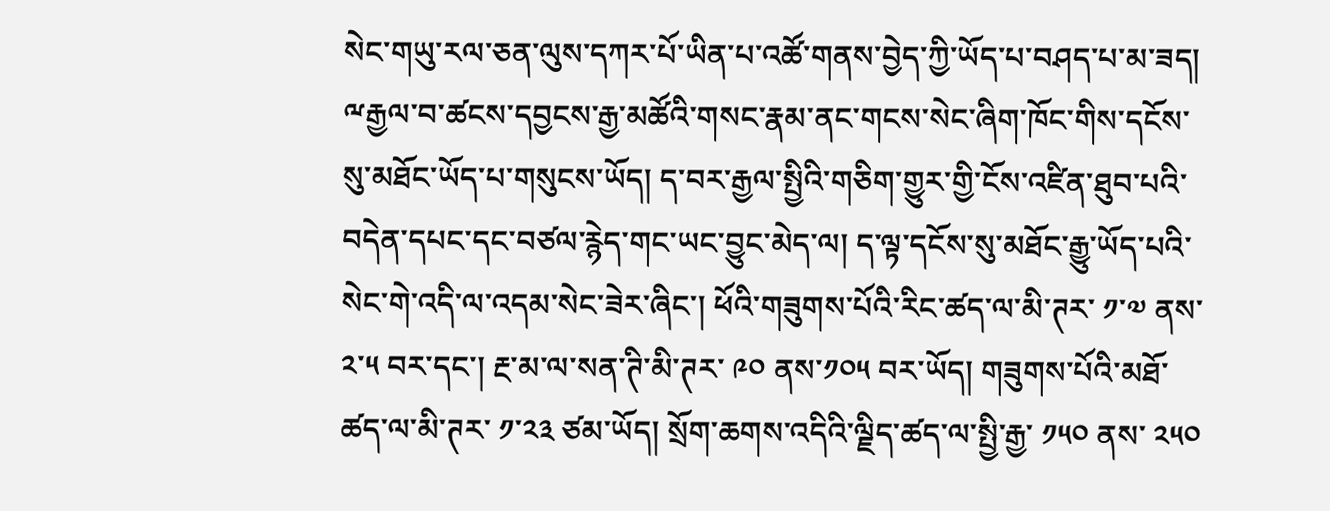སེང་གཡུ་རལ་ཅན་ལུས་དཀར་པོ་ཡིན་པ་འཚོ་གནས་བྱེད་ཀྱི་ཡོད་པ་བཤད་པ་མ་ཟད། ྋརྒྱལ་བ་ཚངས་དབྱངས་རྒྱ་མཚོའི་གསང་རྣམ་ནང་གངས་སེང་ཞིག་ཁོང་གིས་དངོས་སུ་མཐོང་ཡོད་པ་གསུངས་ཡོད། ད་བར་རྒྱལ་སྤྱིའི་གཅིག་གྱུར་གྱི་ངོས་འཛིན་ཐུབ་པའི་བདེན་དཔང་དང་བཙལ་རྙེད་གང་ཡང་བྱུང་མེད་ལ། ད་ལྟ་དངོས་སུ་མཐོང་རྒྱུ་ཡོད་པའི་སེང་གེ་འདི་ལ་འདམ་སེང་ཟེར་ཞིང་། ཕོའི་གཟུགས་པོའི་རིང་ཚད་ལ་མི་ཊར་ ༡་༧ ནས་ ༢་༥ བར་དང་། རྔ་མ་ལ་སན་ཊི་མི་ཊར་ ༩༠ ནས་༡༠༥ བར་ཡོད། གཟུགས་པོའི་མཐོ་ཚད་ལ་མི་ཊར་ ༡་༢༣ ཙམ་ཡོད། སྲོག་ཆགས་འདིའི་ལྗིད་ཚད་ལ་སྤྱི་རྒྱ་ ༡༥༠ ནས་ ༢༥༠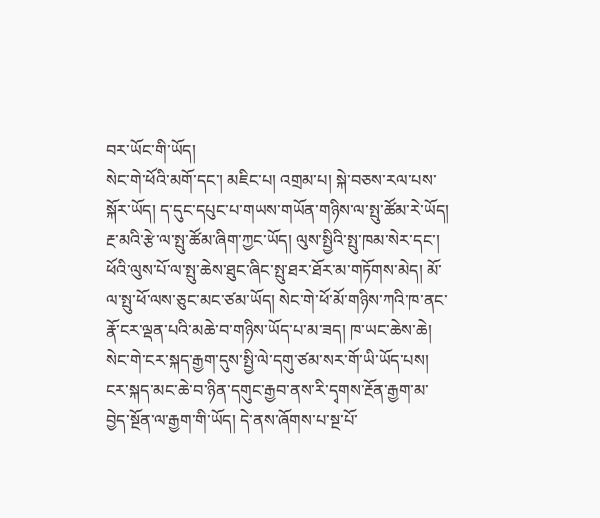བར་ཡོང་གི་ཡོད།
སེང་གེ་ཕོའི་མགོ་དང་། མཇིང་པ། འགྲམ་པ། སྐེ་བཅས་རལ་པས་སྐོར་ཡོད། ད་དུང་དཔུང་པ་གཡས་གཡོན་གཉིས་ལ་སྤུ་ཚོམ་རེ་ཡོད། རྔ་མའི་རྩེ་ལ་སྤུ་ཚོམ་ཞིག་ཀྱང་ཡོད། ལུས་སྤྱིའི་སྤུ་ཁམ་སེར་དང་། ཕོའི་ལུས་པོ་ལ་སྤུ་ཆེས་ཐུང་ཞིང་སྤུ་ཐར་ཐོར་མ་གཏོགས་མེད། མོ་ལ་སྤུ་ཕོ་ལས་ཅུང་མང་ཙམ་ཡོད། སེང་གེ་ཕོ་མོ་གཉིས་ཀའི་ཁ་ནང་རྣོ་ངར་ལྡན་པའི་མཆེ་བ་གཉིས་ཡོད་པ་མ་ཟད། ཁ་ཡང་ཆེས་ཆེ། སེང་གེ་ངར་སྐད་རྒྱག་དུས་སྤྱི་ལེ་དགུ་ཙམ་སར་གོ་ཡི་ཡོད་པས། ངར་སྐད་མང་ཆེ་བ་ཉིན་དགུང་རྒྱབ་ནས་རི་དྭགས་རྔོན་རྒྱག་མ་བྱེད་སྔོན་ལ་རྒྱག་གི་ཡོད། དེ་ནས་ཞོགས་པ་སྔ་པོ་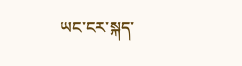ཡང་ངར་སྐད་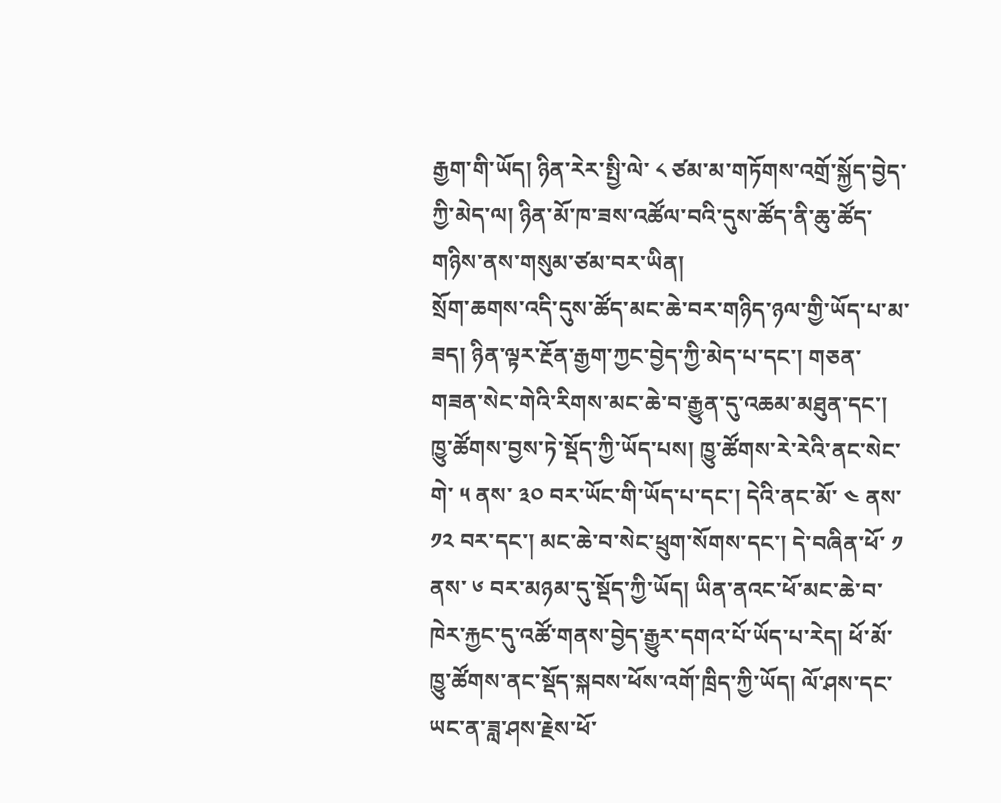རྒྱག་གི་ཡོད། ཉིན་རེར་སྤྱི་ལེ་ ༨ ཙམ་མ་གཏོགས་འགྲོ་སྐྱོད་བྱེད་ཀྱི་མེད་ལ། ཉིན་མོ་ཁ་ཟས་འཚོལ་བའི་དུས་ཚོད་ནི་ཆུ་ཚོད་གཉིས་ནས་གསུམ་ཙམ་བར་ཡིན།
སྲོག་ཆགས་འདི་དུས་ཚོད་མང་ཆེ་བར་གཉིད་ཉལ་གྱི་ཡོད་པ་མ་ཟད། ཉིན་ལྟར་རྔོན་རྒྱག་ཀྱང་བྱེད་ཀྱི་མེད་པ་དང་། གཅན་གཟན་སེང་གེའི་རིགས་མང་ཆེ་བ་རྒྱུན་དུ་འཆམ་མཐུན་དང་། ཁྱུ་ཚོགས་བྱས་ཏེ་སྡོད་ཀྱི་ཡོད་པས། ཁྱུ་ཚོགས་རེ་རེའི་ནང་སེང་གེ་ ༥ ནས་ ༣༠ བར་ཡོང་གི་ཡོད་པ་དང་། དེའི་ནང་མོ་ ༤ ནས་ ༡༢ བར་དང་། མང་ཆེ་བ་སེང་ཕྲུག་སོགས་དང་། དེ་བཞིན་ཕོ་ ༡ ནས་ ༦ བར་མཉམ་དུ་སྡོད་ཀྱི་ཡོད། ཡིན་ནའང་ཕོ་མང་ཆེ་བ་ཁེར་རྐྱང་དུ་འཚོ་གནས་བྱེད་རྒྱུར་དགའ་པོ་ཡོད་པ་རེད། ཕོ་མོ་ཁྱུ་ཚོགས་ནང་སྡོད་སྐབས་ཕོས་འགོ་ཁྲིད་ཀྱི་ཡོད། ལོ་ཤས་དང་ཡང་ན་ཟླ་ཤས་རྗེས་ཕོ་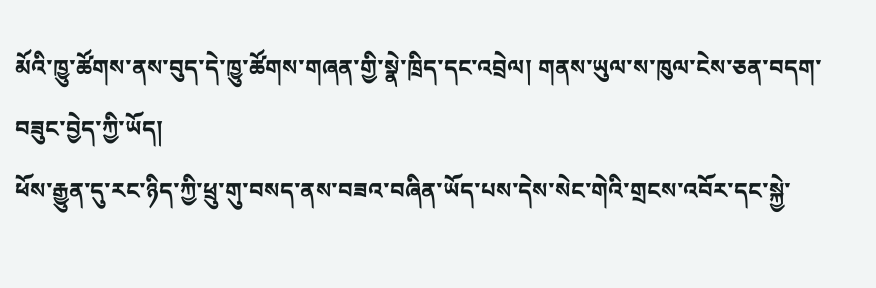མོའི་ཁྱུ་ཚོགས་ནས་བུད་དེ་ཁྱུ་ཚོགས་གཞན་གྱི་སྣེ་ཁྲིད་དང་འབྲེལ། གནས་ཡུལ་ས་ཁུལ་ངེས་ཅན་བདག་བཟུང་བྱེད་ཀྱི་ཡོད།
ཕོས་རྒྱུན་དུ་རང་ཉིད་ཀྱི་ཕྲུ་གུ་བསད་ནས་བཟའ་བཞིན་ཡོད་པས་དེས་སེང་གེའི་གྲངས་འབོར་དང་སྐྱེ་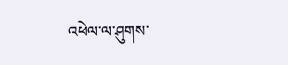འཕེལ་ལ་ཤུགས་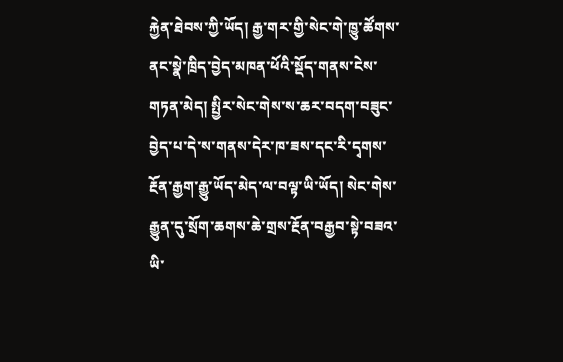རྐྱེན་ཐེབས་ཀྱི་ཡོད། རྒྱ་གར་གྱི་སེང་གེ་ཁྱུ་ཚོགས་ནང་སྣེ་ཁྲིད་བྱེད་མཁན་ཕོའི་སྡོད་གནས་ངེས་གཏན་མེད། སྤྱིར་སེང་གེས་ས་ཆར་བདག་བཟུང་བྱེད་པ་དེ་ས་གནས་དེར་ཁ་ཟས་དང་རི་དྭགས་རྔོན་རྒྱག་རྒྱུ་ཡོད་མེད་ལ་བལྟ་ཡི་ཡོད། སེང་གེས་རྒྱུན་དུ་སྲོག་ཆགས་ཆེ་གྲས་རྔོན་བརྒྱབ་སྟེ་བཟའ་ཡི་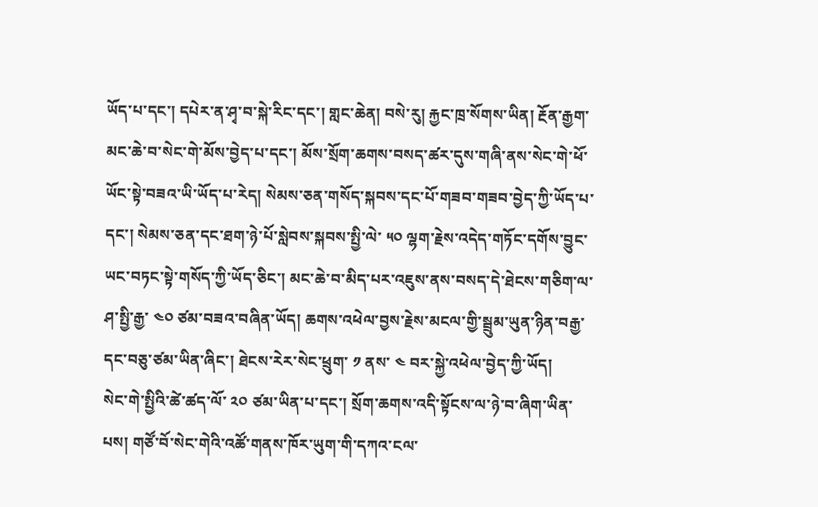ཡོད་པ་དང་། དཔེར་ན་ཤྭ་བ་སྐེ་རིང་དང་། གླང་ཆེན། བསེ་རུ། རྐྱང་ཁྲ་སོགས་ཡིན། རྔོན་རྒྱག་མང་ཆེ་བ་སེང་གེ་མོས་བྱེད་པ་དང་། མོས་སྲོག་ཆགས་བསད་ཚར་དུས་གཞི་ནས་སེང་གེ་ཕོ་ཡོང་སྟེ་བཟའ་ཡི་ཡོད་པ་རེད། སེམས་ཅན་གསོད་སྐབས་དང་པོ་གཟབ་གཟབ་བྱེད་ཀྱི་ཡོད་པ་དང་། སེམས་ཅན་དང་ཐག་ཉེ་པོ་སླེབས་སྐབས་སྤྱི་ལེ་ ༥༠ ལྷག་རྗེས་འདེད་གཏོང་དགོས་བྱུང་ཡང་བཏང་སྟེ་གསོད་ཀྱི་ཡོད་ཅིང་། མང་ཆེ་བ་མིད་པར་འཇུས་ནས་བསད་དེ་ཐེངས་གཅིག་ལ་ཤ་སྤྱི་རྒྱ་ ༤༠ ཙམ་བཟའ་བཞིན་ཡོད། ཆགས་འཕེལ་བྱས་རྗེས་མངལ་གྱི་སྦྲུམ་ཡུན་ཉིན་བརྒྱ་དང་བཅུ་ཙམ་ཡིན་ཞིང་། ཐེངས་རེར་སེང་ཕྲུག་ ༡ ནས་ ༤ བར་སྐྱེ་འཕེལ་བྱེད་ཀྱི་ཡོད།
སེང་གེ་སྤྱིའི་ཚེ་ཚད་ལོ་ ༢༠ ཙམ་ཡིན་པ་དང་། སྲོག་ཆགས་འདི་སྟོངས་ལ་ཉེ་བ་ཞིག་ཡིན་པས། གཙོ་བོ་སེང་གེའི་འཚོ་གནས་ཁོར་ཡུག་གི་དཀའ་ངལ་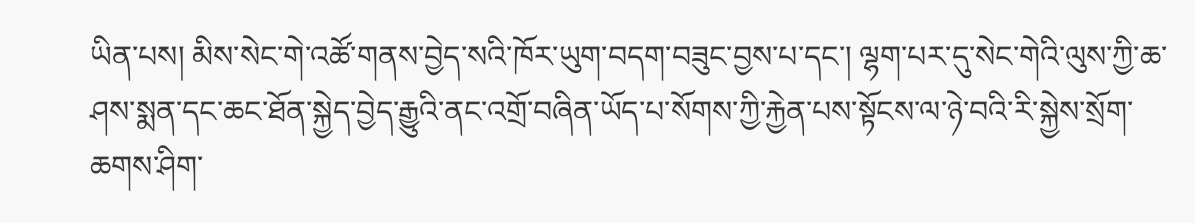ཡིན་པས། མིས་སེང་གེ་འཚོ་གནས་བྱེད་སའི་ཁོར་ཡུག་བདག་བཟུང་བྱས་པ་དང་། ལྷག་པར་དུ་སེང་གེའི་ལུས་ཀྱི་ཆ་ཤས་སྨན་དང་ཆང་ཐོན་སྐྱེད་བྱེད་རྒྱུའི་ནང་འགྲོ་བཞིན་ཡོད་པ་སོགས་ཀྱི་རྐྱེན་པས་སྟོངས་ལ་ཉེ་བའི་རི་སྐྱེས་སྲོག་ཆགས་ཤིག་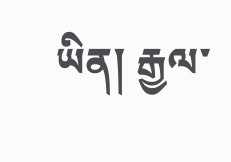ཡིན། རྒྱལ་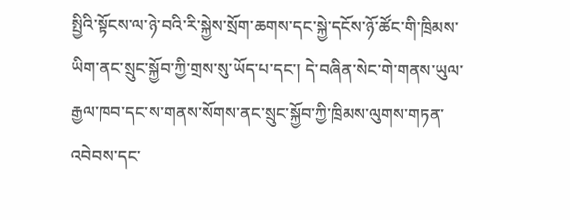སྤྱིའི་སྟོངས་ལ་ཉེ་བའི་རི་སྐྱེས་སྲོག་ཆགས་དང་སྐྱེ་དངོས་ཉོ་ཚོང་གི་ཁྲིམས་ཡིག་ནང་སྲུང་སྐྱོབ་ཀྱི་གྲས་སུ་ཡོད་པ་དང་། དེ་བཞིན་སེང་གེ་གནས་ཡུལ་རྒྱལ་ཁབ་དང་ས་གནས་སོགས་ནང་སྲུང་སྐྱོབ་ཀྱི་ཁྲིམས་ལུགས་གཏན་འབེབས་དང་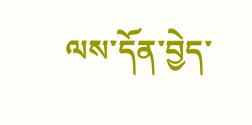ལས་དོན་བྱེད་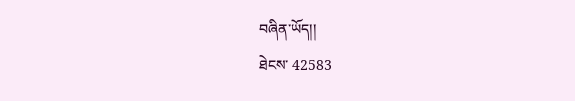བཞིན་ཡོད།།
ཐེངས་ 42583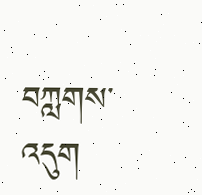བཀླགས་འདུག